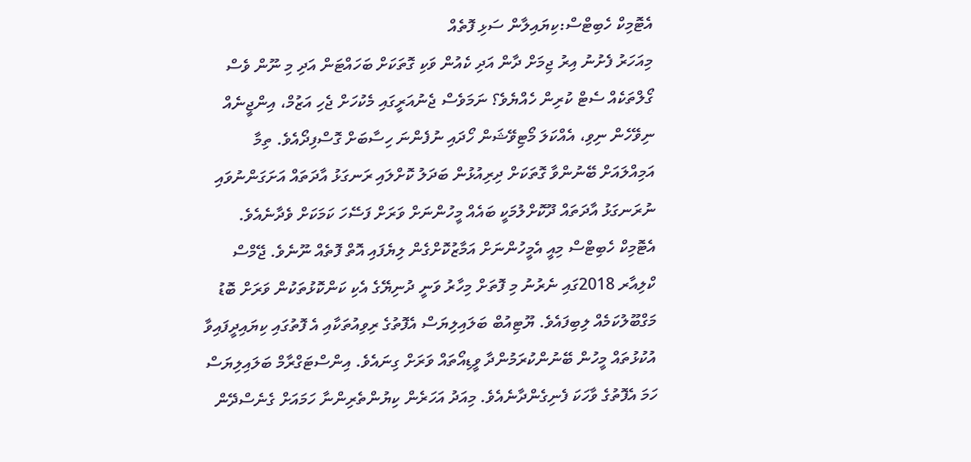އެޓޮމިކް ހެބިޓްސް:ކިޔައިލާން ސަޅި ފޮތެއް
މިއަހަރު ފެށުނު އިރު ޖިމަށް ދާން އަދި ކެއުން ވަކި ގޮތަކަށް ބަހައްޓަން އަދި މި ނޫން ވެސް ގޯލްތަކެއް ސެޓް ކުރިން ހެއްޔެވެ؟ ނަމަވެސް ޖެނުއަރީގައި މެކުހަށް ޖެހި އަޒުމް، އިންޖީނެއް ނިވޭހެން ނިވި، އެއްކަލަ މޯޓިވޭޝަން ހޯދައި ނުފެންނަ ހިސާބަށް ގޮސްފިދޯއެވެ. ތިމާ އަމިއްލައަށް ބޭނުންވާ ގޮތަކަށް ދިރިއުޅުން ބަދަލު ކޮށްލައި ރަނގަޅު އާދަތައް އަށަގަންނުވައި ނުރަނގަޅު އާދަތައް ދޫކޮށްލުމަކީ ބައެއް މީހުންނަށް ވަރަށް ފަސޭހަ ކަމަކަށް ވެދާނެއެވެ. އެޓޮމިކް ހެބިޓްސް މިއީ އެމީހުންނަށް އަމާޒުކޮށްގެން ލިޔެފައި އޮތް ފޮތެއް ނޫނެވެ. ޖޭމްސް ކްލިއާރ 2018ގައި ނެރުނު މި ފޮތަށް މިހާރު ވަނީ ދުނިޔޭގެ އެކި ކަންކޮޅުތަކުން ވަރަށް ބޮޑު މަގްބޫލުކަމެއް ލިބިފައެވެ. ޔޫޓިއުބް ބަލައިލިޔަސް އެފޮތުގެ ރިވިއުތަކާއި އެ ފޮތުގައި ކިޔައިދީފައިވާ އުކުޅުތައް މީހުން ބޭނުންކުރަމުންދާ ވީޑިއޯތައް ވަރަށް ގިނައެވެ. އިންސްޓަގްރާމް ބަލައިލިޔަސް ހަމަ އެފޮތުގެ ވާހަކަ ފެނިގެންދާނެއެވެ. މިއަދު އަހަރެން ކިޔުންތެރިންނާ ހަމައަށް ގެނެސްދޭން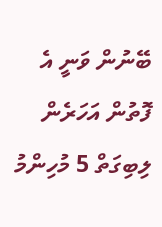ބޭނުން ވަނީ އެ ފޮތުން އަހަރެން ލިބިގަތް 5 މުހިންމު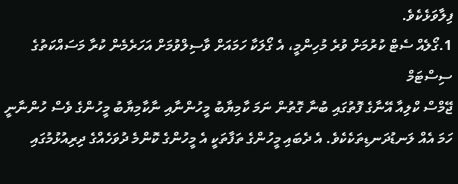ފިލާވަޅެކެވެ.
1.ގޯލެއް ސެޓް ކުރުމަށް ވުރެ މުހިންމީ، އެ ގޯލަކާ ހަމައަށް ވާސިލްވުމަށް އަހަރެމެން ކުރާ މަސައްކަތުގެ ސިސްޓަމް
ޖޭމްސް ކްލިއާ އޭނާގެ ފޮތުގައި ބުނާ ގޮތުން ނަމަ ކާމިޔާބު މީހުންނާއި ނާކާމިޔާބު މީހުންގެ ވެސް ހުންނާނީ ހަމަ އެއް ލަނޑުދަނޑިތަކެކެވެ. އެ ދެބައި މީހުންގެ ތަފާތަކީ އެ މީހުންގެ ކޮންމެ ދުވަހެއްގެ ދިރިއުޅުމުގައި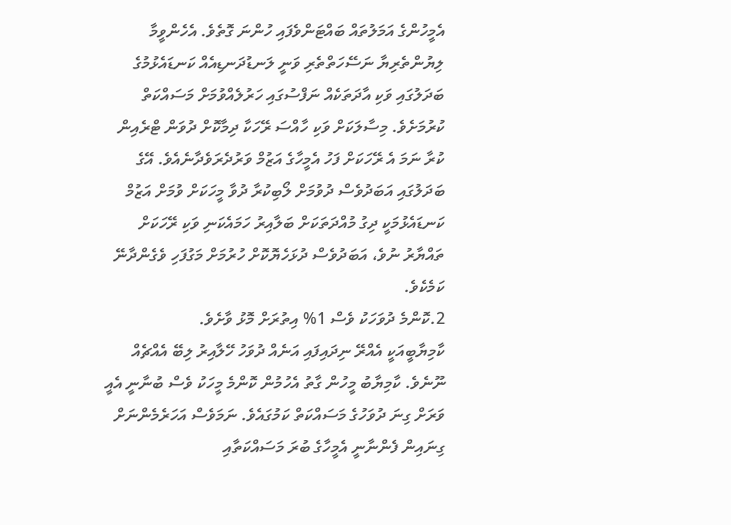އެމީހުންގެ އަމަލުތައް ބައްޓަންވެފައި ހުންނަ ގޮތެވެ. އެހެންވީމާ ލިޔުންތެރިޔާ ނަސޭހަތްތެރި ވަނީ ލަނޑުދަނޑިއެއް ކަނޑައެޅުމުގެ ބަދަލުގައި ވަކި އާދަތަކެއް ނަފްސުގައި ހަރުލެއްވުމަށް މަސައްކަތް ކުރުމަށެވެ. މިސާލަކަށް ވަކި ހާއްސަ ރޭހަކާ ދިމާކޮށް ދުވަން ޓްރެއިން ކުރާ ނަމަ އެ ރޭހަކަށް ފަހު އެމީހާގެ އަޒުމް ވަރުދެރަވެދާނެއެވެ. އޭގެ ބަދަލުގައި އަބަދުވެސް ދުވުމަށް ލޯބިކުރާ ދުވާ މީހަކަށް ވުމަށް އަޒުމް ކަނޑައެޅުމަކީ ދިގު މުއްދަތަކަށް ބަލާއިރު ހަމައެކަނި ވަކި ރޭހަކަށް ތައްޔާރު ނުވެ، އަބަދުވެސް ދުޅަހެޔޮކޮށް ހުރުމަށް މަގުފަހި ވެގެންދާނޭ ކަމެކެވެ.
2.ކޮންމެ ދުވަހަކު ވެސް 1% އިތުރަށް މޮޅު ވާށެވެ.
ކާމިޔާބީއަކީ އެއްރޭ ނިދައިފައި އަނެއް ދުވަހު ހޭލާއިރު ލިބޭ އެއްޗެއް ނޫނެވެ. ކާމިޔާބު މީހުން ގާތު އެހުމުން ކޮންމެ މީހަކު ވެސް ބުނާނީ އެއީ ވަރަށް ގިނަ ދުވަހުގެ މަސައްކަތް ކަމުގައެވެ. ނަމަވެސް އަހަރެމެންނަށް ގިނައިން ފެންނާނީ އެމީހާގެ ބުރަ މަސައްކަތާއި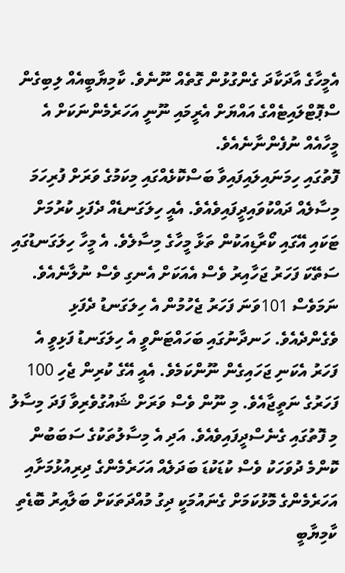އެމީހާގެ އާދަކާދަ ގެންގުޅުން ގޮތެއް ނޫނެވެ. ކާމިޔާބީއެއް ލިބިގެން ސްޕޮޓްލައިޓެއްގެ އައްޔަށް އެރީމައި ނޫނީ އަހަރެމެންނަކަށް އެ މީހާއެއް ނުފެންނާނެއެވެ.
ފޮތުގައި ހިމަނައިލައިފައިވާ ބަސްކޮޅެއްގައި މިކަމުގެ ވަރަށް ފުރިހަމަ މިސާލެއް ދައްކުވައިދީފައިވެއެވެ. އެއީ ހިލަގަނޑެއް ދެފަޅި ކުރުމަށް ޓަކައި އޭގައި ކޯރާޑިއަކުން ތަޅާ މީހާގެ މިސާލެވެ. އެ މީހާ ހިލަގަނޑުގައި ސަތޭކަ ފަހަރު ޖަހާއިރު ވެސް އެއަކަށް އެނގި ވެސް ނުލާނެއެވެ. ނަމަވެސް 101ވަނަ ފަހަރު ޖެހުމުން އެ ހިލަގަނޑު ދެފަޅި ވެގެންދެއެވެ. ހަނދާނުގައި ބަހައްޓަންވީ އެ ހިލަގަނޑު ފަޅިވީ އެ ފަހަރު އެކަނި ޖަހައިގެން ނޫންކަމެވެ. އެއީ އޭގެ ކުރިން ޖެހި 100 ފަހަރުގެ ނަތީޖާއެވެ. މި ނޫން ވެސް ވަރަށް ޝައުގުވެރިވާ ފަދަ މިސާލު މި ފޮތުގައި ގެނެސްދީފައިވެއެވެ. އަދި އެ މިސާލުތަކުގެ ސަބަބުން ކޮންމެ ދުވަހަކު ވެސް ކުޑަކުޑަ ބަދަލެއް އަހަރެމެންގެ ދިރިއުޅުމަށާއި އަހަރެމެންގެ މޮޅުކަމަށް ގެނައުމަކީ ދިގު މުއްދަތަކަށް ބަލާއިރު ބޮޑެތި ކާމިޔާބީ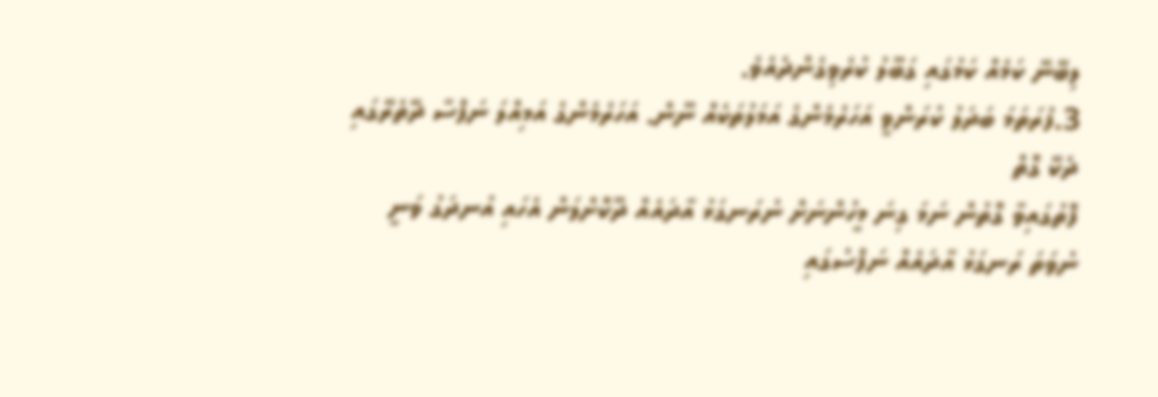ލިބޭނޭ ކަމެއް ކަމުގައި ގަބޫލު ކުރެވިގެންދެއެވެ.
3.ފުރަތަމަ ބަދަލު ކުރަންވީ އަހަރެމެންގެ އަމަލުތަކެއް ނޫން. އަހަރެމެންގެ އަމިއްލަ ނަފްސާ ދޭތެރޭގައި ދެކޭ ގޮތް
ފޮތުގައިވާ ގޮތުން ނަމަ ގިނަ މީހުންނަށް ނުރަނގަޅު އާދައެއް ދޫކޮށްލަން އެހައި އުނދަގު ވަނީ ނުވަތަ ރަނގަޅު އާދައެއް ނަފްސުގައި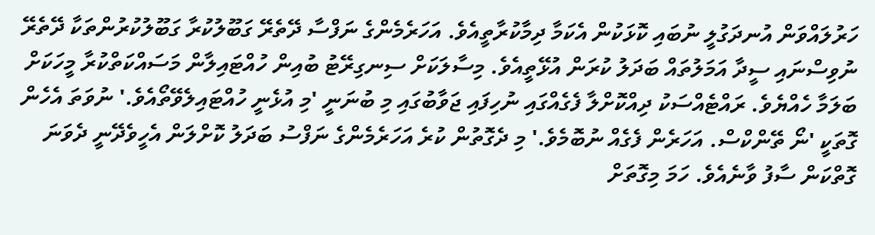ހަރުލައްވަން އުނދަގުލީ ނުބައި ކޮޅަކުން އެކަމާ ދިމާކުރާތީއެވެ. އަހަރެމެންގެ ނަފްސާ ދޭތެރޭ ގަބޫލުކުރާ ގަބޫލުކުރުންތަކާ ދޭތެރޭ ނުވިސްނައި ސީދާ އަމަލުތައް ބަދަލު ކުރަން އުޅޭތީއެވެ. މިސާލަކަށް ސިނގިރޭޓު ބުއިން ހުއްޓައިލާން މަސައްކަތްކުރާ މީހަކަށް ބަލަމާ ހެއްޔެވެ. ރައްޓެއްސަކު ދިއްކޮށްލާ ފެގެއްގައި ނުހިފައި ޖަވާބުގައި މި ބުނަނީ 'މި އުޅެނީ ހުއްޓައިލެވޭތޯއެވެ.' ނުވަތަ އެހެން ގޮތަކީ 'ނޯ ތޭންކްސް. އަހަރެން ފެގެއް ނުބޮމެވެ.' މި ދެގޮތުން ކުރެ އަހަރެމެންގެ ނަފްސު ބަދަލު ކޮށްލަން އެހީވެދޭނީ ދެވަނަ ގޮތްކަން ސާފު ވާނެއެވެ. ހަމަ މިގޮތަށް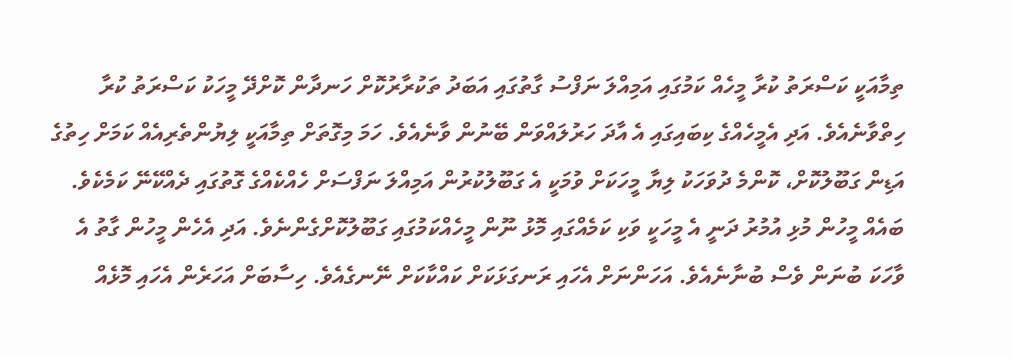ތިމާއަކީ ކަސްރަތު ކުރާ މީހެއް ކަމުގައި އަމިއްލަ ނަފްސު ގާތުގައި އަބަދު ތަކުރާރުކޮށް ހަނދާން ކޮށްދޭ މީހަކު ކަސްރަތު ކުރާ ހިތްވާނެއެވެ. އަދި އެމީހެއްގެ ކިބައިގައި އެ އާދަ ހަރުލައްވަން ބޭނުން ވާނެއެވެ. ހަމަ މިގޮތަށް ތިމާއަކީ ލިޔުންތެރިއެއް ކަމަށް ހިތުގެ އަޑިން ގަބޫލުކޮށް، ކޮންމެ ދުވަހަކު ލިޔާ މީހަކަށް ވުމަކީ އެ ގަބޫލުކުރުން އަމިއްލަ ނަފްސަށް ހެއްކެއްގެ ގޮތުގައި ދެއްކޭނޭ ކަމެކެވެ.
ބައެއް މީހުން މުޅި އުމުރު ދަނީ އެ މީހަކީ ވަކި ކަމެއްގައި މޮޅު ނޫން މީހެއްކަމުގައި ގަބޫލުކޮށްގެންނެވެ. އަދި އެހެން މީހުން ގާތު އެ ވާހަކަ ބުނަން ވެސް ބުނާނެއެވެ. އަހަންނަށް އެހައި ރަނގަޅަކަށް ކައްކާކަށް ނޭނގެއެވެ. ހިސާބަށް އަހަރެން އެހައި މޮޅެއް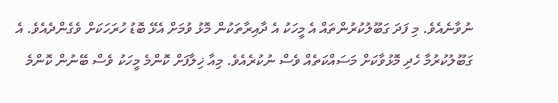ނުވާނެއެވެ. މި ފަދަ ގަބޫލުކުރުންތައް އެ މީހަކު އެ ދާއިރާތަކުން މޮޅު ވުމަށް އެޅޭ ބޮޑު ހުރަހަކަށް ވެގެންދެއެވެ. އެ ގަބޫލުކުރުމާ ހެދި މޮޅުވާކަށް މަސައްކަތެއް ވެސް ނުކުރެއެވެ. މިއާ ޚިލާފަށް ކޮންމެ މީހަކު ވެސް ބޭނުން ކޮންމެ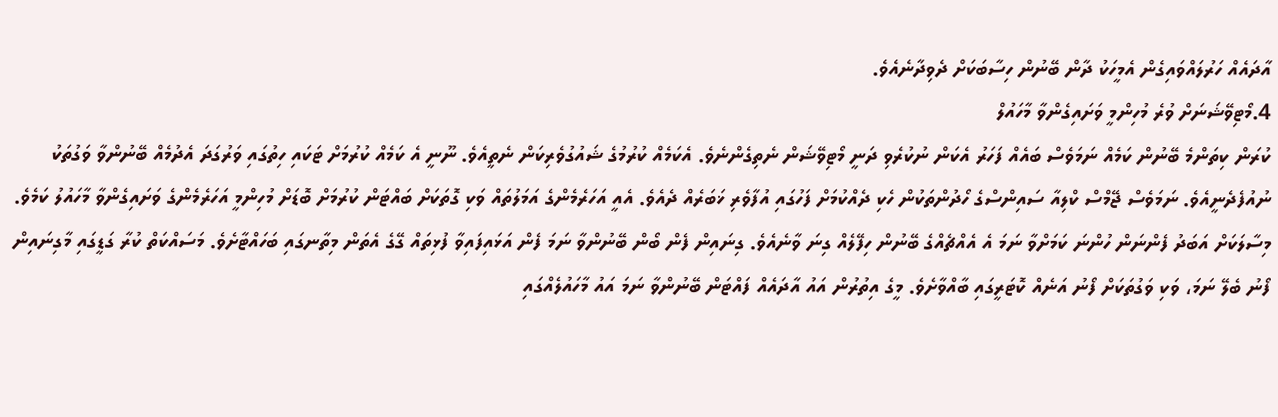އާދައެއް ހަރުލައްވައިގެން އެމީހަކު ދާން ބޭނުން ހިސާބަކަށް ދެވިދާނެއެވެ.
4.މޯޓިވޭޝަނަށް ވުރެ މުހިންމީ ވަށައިގެންވާ މާހައުލް
ކުރަން ކިތަންމެ ބޭނުން ކަމެއް ނަމަވެސް ބައެއް ފަހަރު އެކަން ނުކުރެވި ދަނީ މޯޓިވޭޝަން ނެތިގެންނެވެ. އެކަމެއް ކުރުމުގެ ޝައުގުވެރިކަން ނެތީއެވެ. ނޫނީ އެ ކަމެއް ކުރުމަށް ޓަކައި ހިތުގައި ވަރުގަދަ އެދުމެއް ބޭނުންވާ ވަގުތަކު ނުއުފެދެނީއެވެ. ނަމަވެސް ޖޭމްސް ކްލިއާ ސައިންސްގެ ހޯދުންތަކުން ހެކި ދެއްކުމަށް ފަހުގައި އުފާވެރި ޚަބަރެއް ދެއެވެ. އެއީ އަހަރެމެންގެ އަމަލުތައް ވަކި ގޮތަކަށް ބައްޓަން ކުރުމަށް ބޮޑަށް މުހިންމީ އަހަރެމެންގެ ވަށައިގެންވާ މާހައުލު ކަމެވެ. މިސާލަކަށް އަބަދު ފެންނަން ހުންނަ ކަމަށްވާ ނަމަ އެ އެއްޗެއްގެ ބޭނުން ހިފޭލެއް ގިނަ ވާނެއެވެ. ގިނައިން ފެން ބޯން ބޭނުންވާ ނަމަ ފެން އަޅައިފައިވާ ފުޅިތައް ގޭގެ އެތަން މިތާނގައި ބަހައްޓާށެވެ. މަސައްކަތް ކުރާ ގަޑީގައި މާގިނައިން ފޯނު ބެލޭ ނަމަ، ވަކި ވަގުތަކަށް ފޯނު އަނެއް ކޮޓަރީގައި ބާއްވާށެވެ. މީގެ އިތުރުން އައު އާދައެއް ފައްޓަން ބޭނުންވާ ނަމަ އައު މާހައުލެއްގައި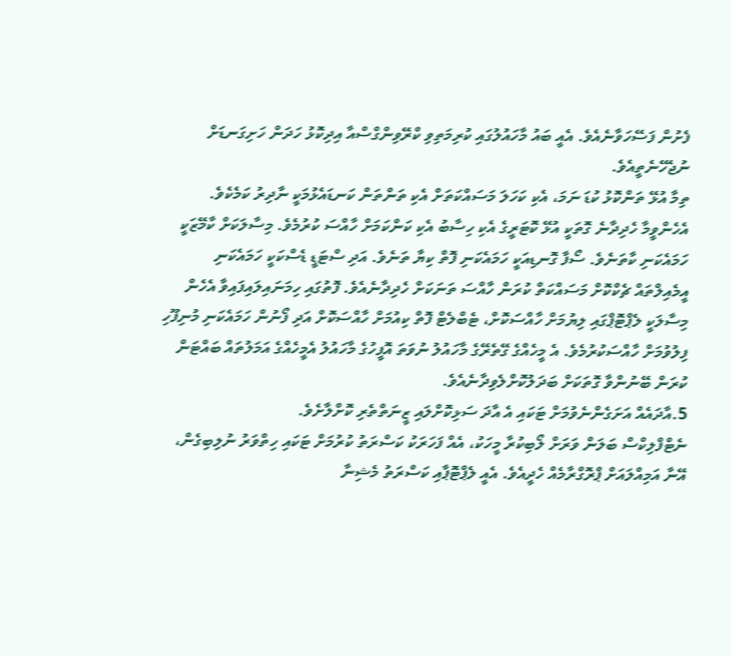ފެށުން ފަސޭހަވާނެއެވެ. އެއީ ބައު މާހައުލުގައި ކުރިމަތިވި ކްރޭވިންގްސްއާ އިދިކޮޅު ހަދަން ހަށިގަނޑަށް ނުޖެހޭނެތީއެވެ.
ތިމާ އުޅޭ ތަންކޮޅު ކުޑަ ނަމަ، އެކި ކަހަލަ މަސައްކަތަށް އެކި ތަންތަން ކަނޑައެޅުމަކީ ނާދިރު ކަމެކެވެ. އެހެންވީމާ ހެދިދާނެ ގޮތަކީ އުޅޭ ކޮޓަރީގެ އެކި ހިސާބު އެކި ކަންކަމަށް ހާއްސަ ކުރުމެވެ. މިސާލަކަށް ކާމޭޒަކީ ހަމައެކަނި ކާތަނެވެ. ސޯފާ ގޮނޑިއަކީ ހަމައެކަނި ފޮތް ކިޔާ ތަނެވެ. އަދި ސްޓަޑީ ޑެސްކަކީ ހަމައެކަނި އީމެއިލްތައް ޗެކްކޮށް މަސައްކަތް ކުރަން ހާއްސަ ތަނަކަށް ހެދިދާނެއެވެ. ފޮތުގައި ހިމަނައިލައިފައިވާ އެހެން މިސާލަކީ ލެޕްޓޮޕްގައި ލިޔުމަށް ހާއްސަކޮށް، ޓެބްލެޓް ފޮތް ކިއުމަށް ހާއްސަކޮށް އަދި ފޯނުން ހަމައެކަނި މުނިފޫހި ފިލުވުމަށް ހާއްސަކުރުމެވެ. އެ މީހެއްގެ ގޭތެރޭގެ މާހައުލު ނުވަތަ އޮފީހުގެ މާހައުލު އެމީހެއްގެ އަމަލުތައް ބައްޓަން ކުރަން ބޭނުންވާ ގޮތަކަށް ބަދަލުކޮށްލެވިދާނެއެވެ.
5.އާދައެއް އަށަގެންނެވުމަށް ޓަކައި އެ އާދަ ސަޅިކޮށްލައި ޒީނަތްތެރި ކޮށްލާށެވެ.
ނެޓްފްލިކްސް ބަލަން ވަރަށް ލޯބިކުރާ މީހަކު، އެއް ފަހަރަކު ކަސްރަތު ކުރުމަށް ޓަކައި ހިތްވަރު ނުލިބިގެން، އޭނާ އަމިއްލައަށް ޕްރޮގްރާމެއް ހެދީއެވެ. އެއީ ލެޕްޓޮޕާއި ކަސްރަތު މެޝިނާ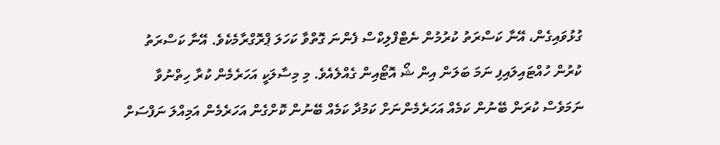ގުޅުވައިގެން، އޭނާ ކަސްރަތު ކުރުމުން ނެޓްފްލިކްސް ފެންނަ ގޮތްވާ ކަހަލަ ޕްރޮގްރާމެކެވެ. އޭނާ ކަސްރަތު ކުރުން ހުއްޓައިލައިފި ނަމަ ބަލަން އިން ޝޯ އޮޓޯއިން ގެއްލެއެވެ. މި މިސާލަކީ އަހަރެމެން ކުރާ ހިތްނުވާ ނަމަވެސް ކުރަން ބޭނުން ކަމެއް އަހަރެމެންނަށް ކަމުދާ ކަމެއް ބޭނުން ކޮށްގެން އަހަރެމެން އަމިއްލަ ނަފްސަށް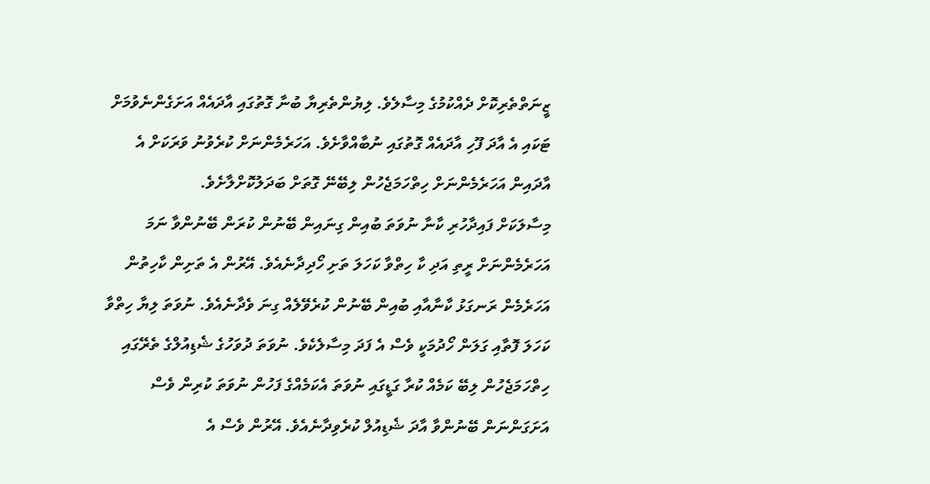ޒީނަތްތެރިކޮށް ދެއްކުމުގެ މިސާލެވެ. ލިޔުންތެރިޔާ ބުނާ ގޮތުގައި އާދައެއް އަށަގެންނެވުމަށް ޓަކައި އެ އާދަ ފޫހި އާދައެއް ގޮތުގައި ނުބާއްވާށެވެ. އަހަރެމެންނަށް ކުރެވުނު ވަރަކަށް އެ އާދައިން އަހަރެމެންނަށް ހިތްހަމަޖެހުން ލިބޭނޭ ގޮތަށް ބަދަލުކޮށްލާށެވެ.
މިސާލަކަށް ފައިދާހުރި ކާނާ ނުވަތަ ބުއިން ގިނައިން ބޭނުން ކުރަން ބޭނުންވާ ނަމަ އަހަރެމެންނަށް ރީތި އަދި ކާ ހިތްވާ ކަހަލަ ތަށި ހޯދިދާނެއެވެ. އޭރުން އެ ތަށިން ކާހިތުން އަހަރެމެން ރަނގަޅު ކާނާއާއި ބުއިން ބޭނުން ކުރެވޭލެއް ގިނަ ވެދާނެއެވެ. ނުވަތަ ލިޔާ ހިތްވާ ކަހަލަ ފޮތާއި ގަލަން ހޯދުމަކީ ވެސް އެ ފަދަ މިސާލެކެވެ. ނުވަތަ ދުވަހުގެ ޝެޑިއުލްގެ ތެރޭގައި ހިތްހަމަޖެހުން ލިބޭ ކަމެއް ކުރާ ގަޑީގައި ނުވަތަ އެކަމެއްގެ ފަހުން ނުވަތަ ކުރިން ވެސް އަށަގަންނަން ބޭނުންވާ އާދަ ޝެޑިއުލް ކުރެވިދާނެއެވެ. އޭރުން ވެސް އެ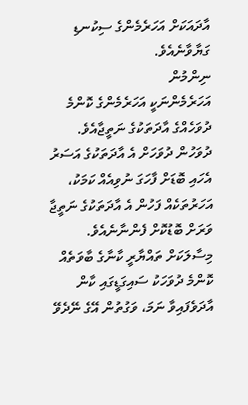އާދައަކަށް އަހަރެމެންގެ ސިކުނޑި ގަޔާވާނެއެވެ.
ނިންމުން
އަހަރެމެންނަކީ އަހަރެމެންގެ ކޮންމެ ދުވަހެއްގެ އާދަތަކުގެ ނަތީޖާއެވެ. ދުވަހުން ދުވަހަށް އެ އާދަތަކުގެ އަސަރު އެހައި ބޮޑަށް ފާހަގަ ނުވިއެއް ކަމަކު، އަހަރުތަކެއް ފަހުން އެ އާދަތަކުގެ ނަތީޖާ ވަރަށް ބޮޑުކޮށް ފެންނާނެއެވެ. މިސާލަކަށް ތައްޔާރީ ކާނާގެ ބާވަތެއް ކޮންމެ ދުވަހަކު ސައިގަޑީގައި ކާން އާދަވެފައިވާ ނަމަ، ވަގުތުން އޭގެ ނޭދެވޭ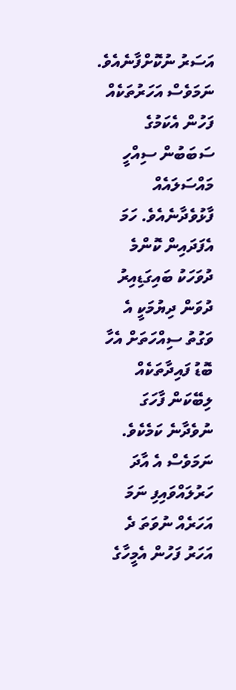އަސަރު ނުކޮށްފާނެއެވެ. ނަމަވެސް އަހަރުތަކެއް ފަހުން އެކަމުގެ ސަބަބުން ސިއްހީ މައްސަލައެއް ފާޅުވެދާނެއެވެ. ހަމަ އެފަދައިން ކޮންމެ ދުވަހަކު ބައިގަޑިއިރު ދުވަން ދިޔުމަކީ އެ ވަގުތު ސިއްހަތަށް އެހާ ބޮޑު ފައިދާތަކެއް ލިބޭކަން ފާހަގަ ނުވެދާނެ ކަމެކެވެ. ނަމަވެސް އެ އާދަ ހަރުލައްވައިފި ނަމަ އަހަރެއް ނުވަތަ ދެ އަހަރު ފަހުން އެމީހާގެ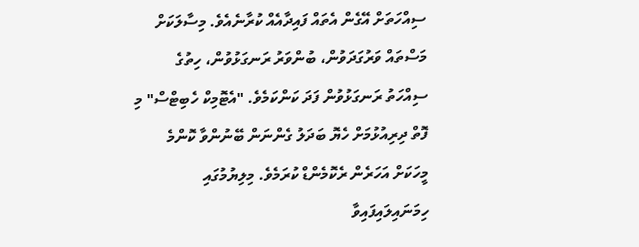ސިއްހަތަށް އޭގެން އެތައް ފައިދާއެއް ކުރާނެއެވެ. މިސާލަކަށް މަސްތައް ވަރުގަދަވުން، ބުންވަރު ރަނގަޅުވުން، ހިތުގެ ސިއްހަތު ރަނގަޅުވުން ފަދަ ކަންކަމެވެ. "އެޓޮމިކް ހެބިޓްސް" މި ފޮތް ދިރިއުޅުމަށް ހެޔޮ ބަދަލު ގެންނަން ބޭނުންވާ ކޮންމެ މީހަކަށް އަހަރެން ރެކޮމެންޑް ކުރަމެވެ. މިލިޔުމުގައި ހިމަނައިލައިފައިވާ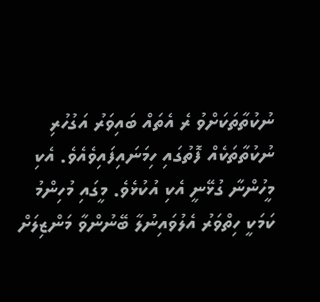ނުކުތާތަކަށްވު ރެ އެތައް ބައިވަރު އަގުހުރި ނުކުތާތަކެއް ފޮތުގައި ހިމަނައިފައިވެއެވެ. އެކި މީހުންނާ ގުޅޭނީ އެކި އުކުޅެވެ. މީގައި މުހިންމު ކަމަކީ ހިތްވަރު އެލުވައިނުލާ ބޭނުންވާ މަންޒިލަށް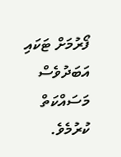ފޯރުމަށް ޓަކައި އަބަދުވެސް މަސައްކަތް ކުރުމެވެ.